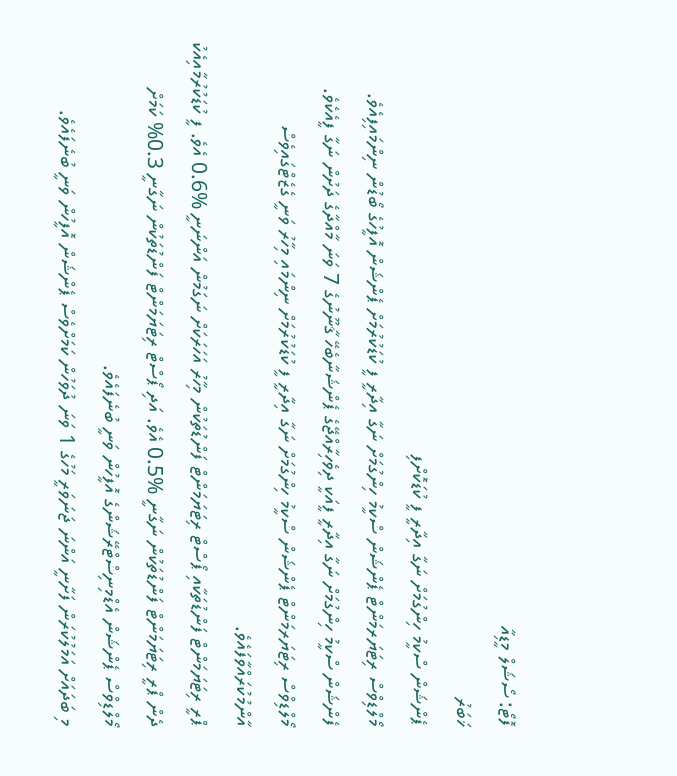ފޮޓޯ: ސޯޝަލް މީޑިއާ
ޚަބަރު
ޕެންޝަން ސްކީމު ހިންގުމަށް ނަގާ އިދާރީ ފީ ކުޑަކޮށްފި
މޯލްޑިވްސް ރިޓަޔަރމަންޓް ޕެންޝަން ސްކީމު ހިންގުމަށް ނަގާ އިދާރީ ފީ ކުޑަކުރުމަށް ޕެންޝަން އޮފީހުގެ ބޯޑުން ނިންމައިފިއެވެ. ފެންޝަން ސްކީމު ހިންގުމަށް ނަގާ އިދާރީ ފީއަކީ ދިވެހިރާއްޖޭގެ ޕެންޝަނާބެހޭ ޤާނޫނުގެ 7 ވަނަ މާއްދާގެ ދަށުން ނަގާ ފީއެކެވެ.
މޯލްޑިވްސް ރިޓަޔަރމަންޓް ޕެންޝަން ސްކީމު ހިންގުމަށް ނަގާ އިދާރީ ފީ ކުޑަކުރުމަށް ނިންމައި މިހާރު ވަނީ ގެޒެޓްގައިވެސް އާންމުކުރައްވާފައެވެ.
ޕްރީ ރިޓަޔަމަންޓް ފަންޑުތަކާއި ޕޯސްޓް ރިޓަޔަމަންޓް ފަންޑުތަކުން މިހާރު އަހަރަކަށް ނަގަމުން އަންނަނީ %0.6 އެވެ. ފީ ކުޑަކުރުމާއިއެކު ދެން ޕްރީ ރިޓަޔަމަންޓް ފަންޑުތަކުން ނަގާނީ %0.5 އެވެ. އަދި ޕޯސްޓް ރިޓަޔަމަންޓް ފަންޑުތަކުން ނަގާނީ 0.3% ކަމަށް މޯލްޑިވްސް ޕެންޝަން އެޑްމިނިސްޓްރޭޝަންގެ އޮފީހުން ވަނީ ބުނެފައެވެ.
މި ބަދައަށް އަމަލުކުރަން ފަށާނީ އަންނަ ޖަނަވަރީ މަހުގެ 1 ވަނަ ދުވަހުން ކަމަށްވެސް ޕެންޝަން އޮފީހުން ވަނީ ބުނެފައެވެ.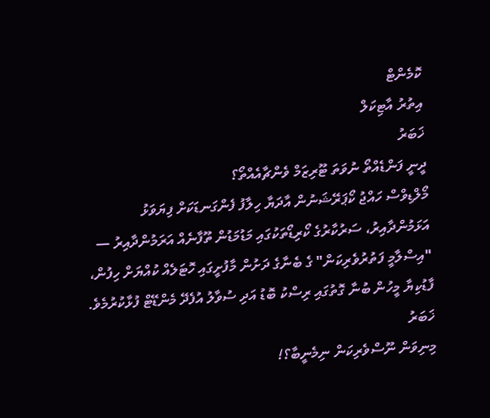ކޮމެންޓް
އިތުރު އާޓިކަލް
ޚަބަރު
ދީނީ ފަންޑެއްތޯ ނުވަތަ ޓޫރިޒަމް ވެންޗާއެއްތޯ؟
މޯލްޑިވްސް ހައްޖު ކޯޕަރޭޝަނުން އާދަޔާ ހިލާފު ފެންގަނޑަކަށް ފިޔަވަޅު އަޅަމުންދާއިރު، ސަރުކާރުގެ ކޯރިޑޯތަކުގައި މަޑުމަޑުން ތޫފާނެއް އަރަމުންދާއިރު — "އިސްލާމީ ފަތުރުވެރިކަން" ގެ ބެނާގެ ދަށުން މާފުށީގައި ހޮޓަލެއް ކުއްޔަށް ހިފުން، ފާޑުކިޔާ މީހުން ބުނާ ގޮތުގައި ރިސްކު ބޮޑު އަދި ސުވާލު އުފެދޭ މެންޑޭޓް ފުޅާކުރުމެވެ.
ޚަބަރު
މިނިވަން ނޫސްވެރިކަން ނިމެނީބާ؟!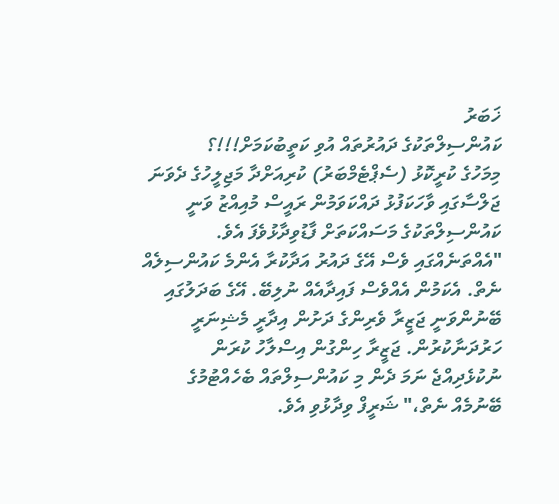ޚަބަރު
ކައުންސިލްތަކުގެ ދައުރުތައް އުވި ކަތީބުކަމަށް!!!؟
މިމަހުގެ ކުރީކޮޅު (ސެޕްޓެމްބަރު) ކުރިއަށްދާ މަޖިލީހުގެ ދެވަނަ ޖަލްސާގައި ވާހަކަފުޅު ދައްކަވަމުން ރައީސް މުއިއްޒު ވަނީ ކައުންސިލްތަކުގެ މަސައްކަތަށް ފާޑުވިދާޅުވެފަ އެވެ. "އެއްތަނެއްގައި ވެސް އޭގެ ދައުރު އަދާކުރާ އެންމެ ކައުންސިލެއް ނެތް. އެކަމުން އެއްވެސް ފައިދާއެއް ނުލިބޭ. އޭގެ ބަދަލުގައި ބޭނުންވަނީ ޖަޒީރާ ވެރިންގެ ދަށުން އިދާރީ މެޝިނަރީ ހަރުދަނާކުރުން. ޖަޒީރާ ހިންގުން އިސްލާހު ކުރަން ނުކުޅެދިއްޖެ ނަމަ ދެން މި ކައުންސިލްތައް ބެހެއްޓުމުގެ ބޭނުމެއް ނެތް،" ޝަރީފް ވިދާޅުވި އެވެ.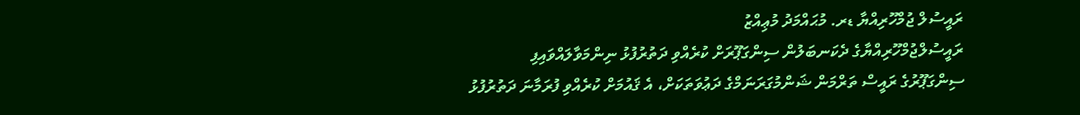ރައީސުލް ޖުމްހޫރިއްޔާ ޑރ. މުޙައްމަދު މުޢިއްޒު
ރައީސުލްޖުމްހޫރިއްޔާގެ ދެކަނބަލުން ސިންގަޕޫރަށް ކުރެއްވި ދަތުރުފުޅު ނިންމަވާލައްވައިފި
ސިންގަޕޫރުގެ ރައީސް ތަރްމަން ޝަންމުގަރަނަމްގެ ދަޢުވަތަކަށް، އެ ޤައުމަށް ކުރެއްވި ފުރަމާނަ ދަތުރުފުޅު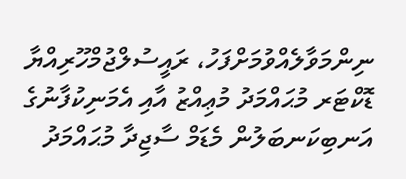ނިންމަވާލެއްވުމަށްފަހު، ރައީސުލްޖުމްހޫރިއްޔާ ޑޮކްޓަރ މުޙައްމަދު މުޢިއްޒު އާއި އެމަނިކުފާނުގެ އަނބިކަނބަލުން މެޑަމް ސާޖިދާ މުޙައްމަދު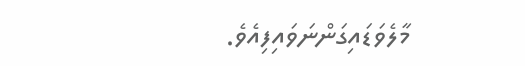މާލެވަޑައިގަންނަވައިފިއެވެ.